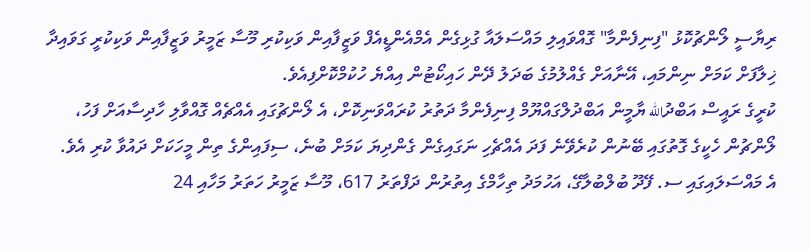ރިޔާސީ ލޯންޗުކޮޅު "ފިނިފެންމާ" ގޮއްވައިލި މައްސަލައާ ގުޅިގެން އެމްއެންޑީއެފް ވަޒީފާއިން ވަކިކުރި މޫސާ ޒަމީރު ވަޒީފާއިން ވަކިކުރީ ގަވައިދާ ޚިލާފަށް ކަމަށް ނިންމައި، އޭނާއަށް ގެއްލުމުގެ ބަދަލު ދޭން ހައިކޯޓުން އިއްޔެ ހުކުމްކޮށްފިއެވެ.
ކުރީގެ ރައީސް އަބްދުالله ޔާމީން އަބްދުލްގައްޔޫމް ފިނިފެންމާ ދަތުރު ކުރައްވަނިކޮށް، އެ ލޯންޗުގައި އެއްޗެއް ގޮއްވާލި ހާދިސާއަށް ފަހު، ލޯންޗުން ހެކީގެ ގޮތުގައި ބޭނުން ކުރެވޭނެ ފަދަ އެއްޗެހި ނަގައިގެން ގެންދިޔަ ކަމަށް ބުނެ، ސިފައިންގެ ތިން މީހަކަށް ދައުވާ ކުރި އެވެ.
އެ މައްސަލައިގައި ސ. ފޭދޫ ބުލްބުލާގޭ، އަހުމަދު ތިހާމްގެ އިތުރުން ދަފްތަރު 617، މޫސާ ޒަމީރު ހަތަރު މަހާއި 24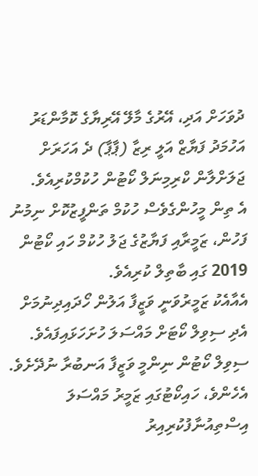ދުވަހަށް އަދި، އޭރުގެ މާލޭ އޭރިޔާގެ ކޮމާންޑަރު އަހުމަދު ފަޔާޒް އަލީ ރިޒާ (ޕާޕާ) ދެ އަހަރަށް ޖަލަށްލާން ކްރިމިނަލް ކޯޓުން ހުކުމްކުރިއެވެ.
އެ ތިން މީހުންގެވެސް ހުކުމް ތަންފީޒުކޮށް ނިމުނު ފަހުން، ޒަމީރާއި ފަޔާޒުގެ ޖަލު ހުކުމް ހައި ކޯޓުން 2019 ގައި ބާތިލް ކުރިއެވެ.
އެއާއެކު ޒަމީރުވަނީ ވަޒީފާ އަލުން ހޯދައިދިނުމަށް އެދި ސިވިލް ކޯޓަށް މައްސަލަ ހުށަހަޅައިފައެވެ.
ސިވިލް ކޯޓުން ނިންމީ ވަޒީފާ އަނބުރާ ނުދޭށެވެ. އެހެންވެ، ހައިކޯޓުގައި ޒަމީރު މައްސަލަ އިސްތިއުނާފުކުރިއިރު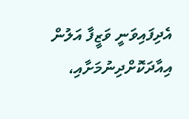އެދިފައިވަނީ ވަޒީފާ އަލުން އިއާދަކޮށްދިނުމަށާއި،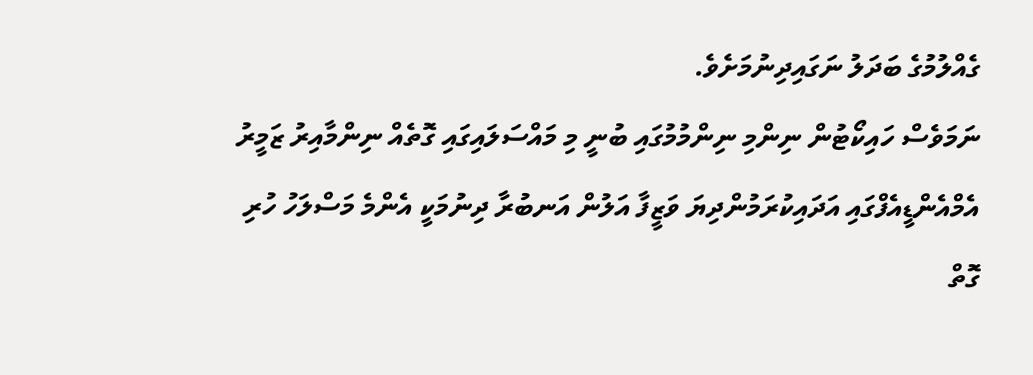ގެއްލުމުގެ ބަދަލު ނަގައިދިނުމަށެވެ.
ނަމަވެސް ހައިކޯޓުން ނިންމި ނިންމުމުގައި ބުނީ މި މައްސަލައިގައި ގޮތެއް ނިންމާއިރު ޒަމީރު އެމްއެންޑީއެފްގައި އަދައިކުރަމުންދިޔަ ވަޒީފާ އަލުން އަނބުރާ ދިނުމަކީ އެންމެ މަސްލަހު ހުރި ގޮތް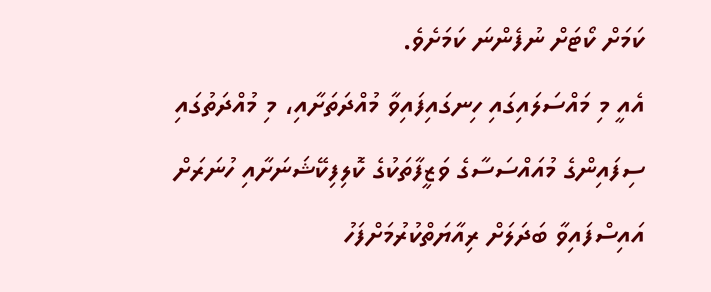ކަމަށް ކޯޓަށް ނުފެންނަ ކަމަށެވެ.
އެއީ މި މައްސަލައިގައި ހިނގައިފައިވާ މުއްދަތަށާއި، މި މުއްދަތުގައި ސިފައިންގެ މުއައްސަސާގެ ވަޒީފާތަކުގެ ކޮލިފިކޭޝަނަށާއި ހުނަރަށް އައިސްފައިވާ ބަދަލަށް ރިއާޔަތްކުރުމަށްފަހު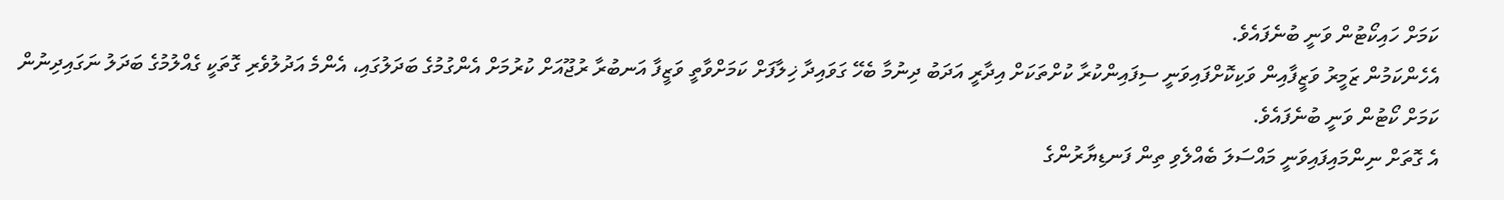ކަމަށް ހައިކޯޓުން ވަނީ ބުނެފައެވެ.
އެހެންކަމުން ޒަމީރު ވަޒީފާއިން ވަކިކޮށްފައިވަނީ ސިފައިންކުރާ ކުށްތަކަށް އިދާރީ އަދަބު ދިނުމާ ބެހޭ ގަވައިދާ ޚިލާފަށް ކަމަށްވާތީ ވަޒީފާ އަނބުރާ ރުޖޫއަށް ކުރުމަށް އެންގުމުގެ ބަދަލުގައި، އެންމެ އަދުލުވެރި ގޮތަކީ ގެއްލުމުގެ ބަދަލު ނަގައިދިނުން ކަމަށް ކޯޓުން ވަނީ ބުނެފައެވެ.
އެ ގޮތަށް ނިންމައިފައިވަނީ މައްސަލަ ބެއްލެވި ތިން ފަނޑިޔާރުންގެ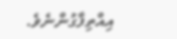އިއްތިފާގުންނެވެ.